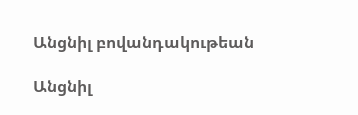Անցնիլ բովանդակութեան

Անցնիլ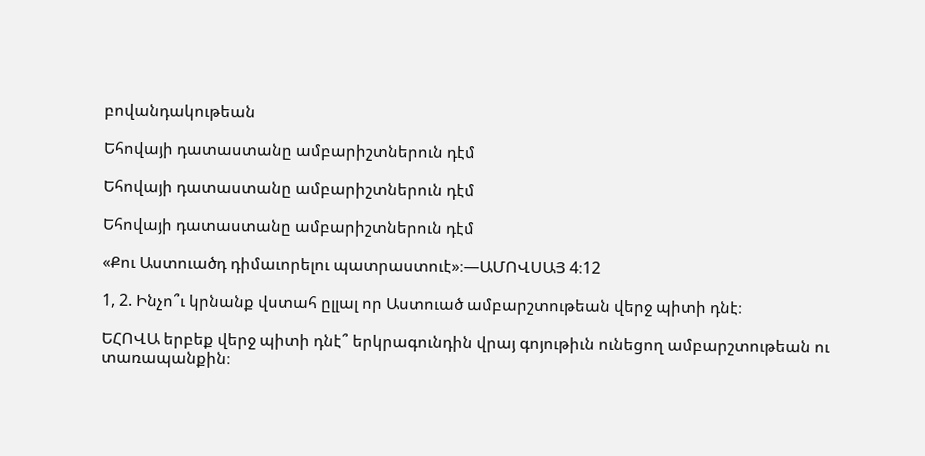բովանդակութեան

Եհովայի դատաստանը ամբարիշտներուն դէմ

Եհովայի դատաստանը ամբարիշտներուն դէմ

Եհովայի դատաստանը ամբարիշտներուն դէմ

«Քու Աստուածդ դիմաւորելու պատրաստուէ»։—ԱՄՈՎՍԱՅ 4։12

1, 2. Ինչո՞ւ կրնանք վստահ ըլլալ որ Աստուած ամբարշտութեան վերջ պիտի դնէ։

ԵՀՈՎԱ երբեք վերջ պիտի դնէ՞ երկրագունդին վրայ գոյութիւն ունեցող ամբարշտութեան ու տառապանքին։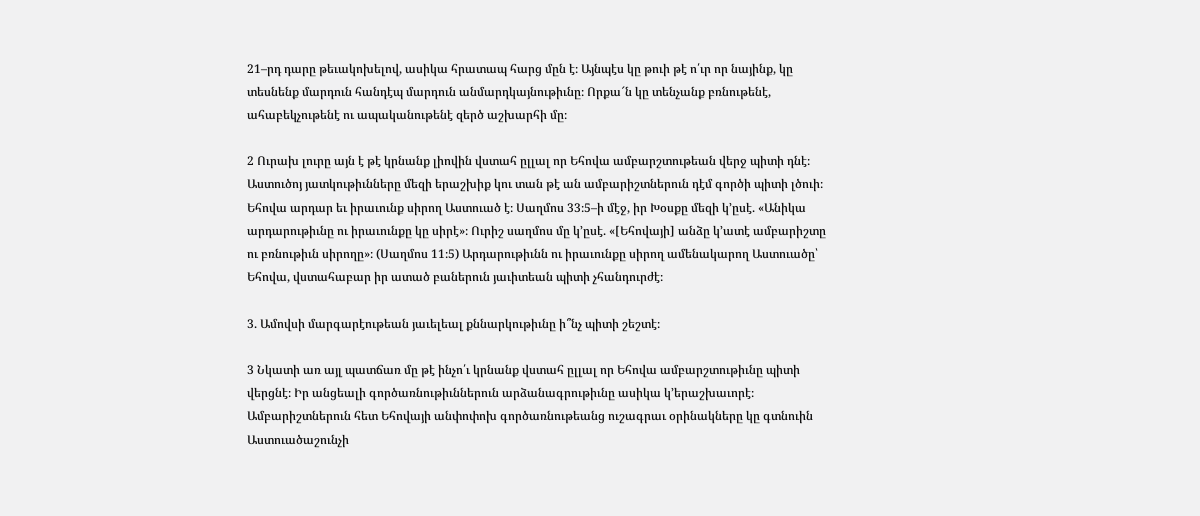21–րդ դարը թեւակոխելով, ասիկա հրատապ հարց մըն է։ Այնպէս կը թուի թէ ո՛ւր որ նայինք, կը տեսնենք մարդուն հանդէպ մարդուն անմարդկայնութիւնը։ Որքա՜ն կը տենչանք բռնութենէ, ահաբեկչութենէ ու ապականութենէ զերծ աշխարհի մը։

2 Ուրախ լուրը այն է թէ կրնանք լիովին վստահ ըլլալ որ Եհովա ամբարշտութեան վերջ պիտի դնէ։ Աստուծոյ յատկութիւնները մեզի երաշխիք կու տան թէ ան ամբարիշտներուն դէմ գործի պիտի լծուի։ Եհովա արդար եւ իրաւունք սիրող Աստուած է։ Սաղմոս 33։5–ի մէջ, իր Խօսքը մեզի կ’ըսէ. «Անիկա արդարութիւնը ու իրաւունքը կը սիրէ»։ Ուրիշ սաղմոս մը կ’ըսէ. «[Եհովայի] անձը կ’ատէ ամբարիշտը ու բռնութիւն սիրողը»։ (Սաղմոս 11։5) Արդարութիւնն ու իրաւունքը սիրող ամենակարող Աստուածը՝ Եհովա, վստահաբար իր ատած բաներուն յաւիտեան պիտի չհանդուրժէ։

3. Ամովսի մարգարէութեան յաւելեալ քննարկութիւնը ի՞նչ պիտի շեշտէ։

3 Նկատի առ այլ պատճառ մը թէ ինչո՛ւ կրնանք վստահ ըլլալ որ Եհովա ամբարշտութիւնը պիտի վերցնէ։ Իր անցեալի գործառնութիւններուն արձանագրութիւնը ասիկա կ’երաշխաւորէ։ Ամբարիշտներուն հետ Եհովայի անփոփոխ գործառնութեանց ուշագրաւ օրինակները կը գտնուին Աստուածաշունչի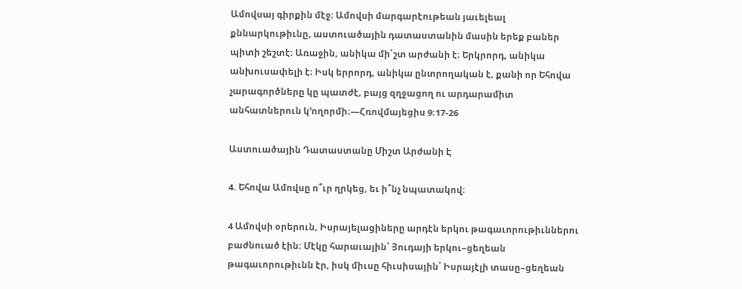Ամովսայ գիրքին մէջ։ Ամովսի մարգարէութեան յաւելեալ քննարկութիւնը, աստուածային դատաստանին մասին երեք բաներ պիտի շեշտէ։ Առաջին, անիկա մի՛շտ արժանի է։ Երկրորդ, անիկա անխուսափելի է։ Իսկ երրորդ, անիկա ընտրողական է, քանի որ Եհովա չարագործները կը պատժէ, բայց զղջացող ու արդարամիտ անհատներուն կ’ողորմի։—Հռովմայեցիս 9։17-26

Աստուածային Դատաստանը Միշտ Արժանի Է

4. Եհովա Ամովսը ո՞ւր ղրկեց, եւ ի՞նչ նպատակով։

4 Ամովսի օրերուն, Իսրայելացիները արդէն երկու թագաւորութիւններու բաժնուած էին։ Մէկը հարաւային՝ Յուդայի երկու–ցեղեան թագաւորութիւնն էր, իսկ միւսը հիւսիսային՝ Իսրայէլի տասը–ցեղեան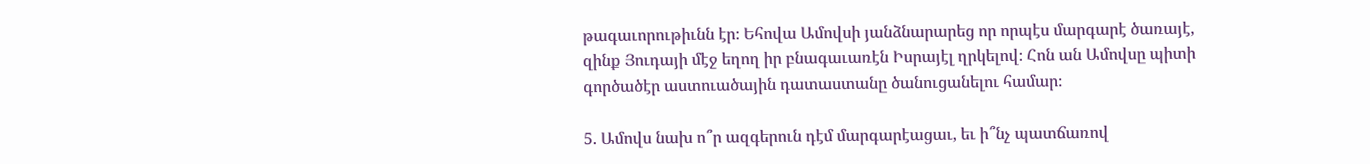թագաւորութիւնն էր։ Եհովա Ամովսի յանձնարարեց որ որպէս մարգարէ ծառայէ, զինք Յուդայի մէջ եղող իր բնագաւառէն Իսրայէլ ղրկելով։ Հոն ան Ամովսը պիտի գործածէր աստուածային դատաստանը ծանուցանելու համար։

5. Ամովս նախ ո՞ր ազգերուն դէմ մարգարէացաւ, եւ ի՞նչ պատճառով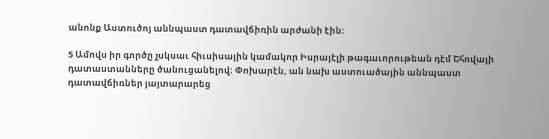անոնք Աստուծոյ աննպաստ դատավճիռին արժանի էին։

5 Ամովս իր գործը չսկսաւ հիւսիսային կամակոր Իսրայէլի թագաւորութեան դէմ Եհովայի դատաստանները ծանուցանելով։ Փոխարէն, ան նախ աստուածային աննպաստ դատավճիռներ յայտարարեց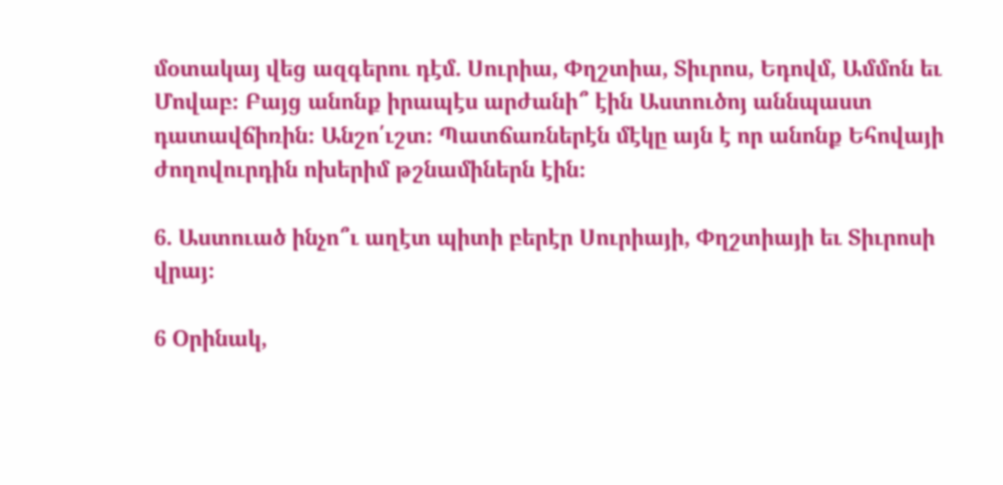մօտակայ վեց ազգերու դէմ. Սուրիա, Փղշտիա, Տիւրոս, Եդովմ, Ամմոն եւ Մովաբ։ Բայց անոնք իրապէս արժանի՞ էին Աստուծոյ աննպաստ դատավճիռին։ Անշո՛ւշտ։ Պատճառներէն մէկը այն է որ անոնք Եհովայի ժողովուրդին ոխերիմ թշնամիներն էին։

6. Աստուած ինչո՞ւ աղէտ պիտի բերէր Սուրիայի, Փղշտիայի եւ Տիւրոսի վրայ։

6 Օրինակ,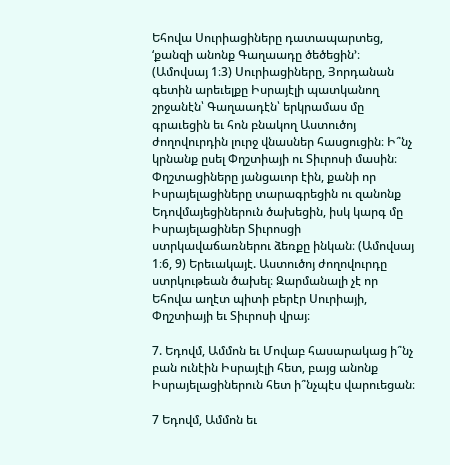Եհովա Սուրիացիները դատապարտեց, ‘քանզի անոնք Գաղաադը ծեծեցին’։ (Ամովսայ 1։3) Սուրիացիները, Յորդանան գետին արեւելքը Իսրայէլի պատկանող շրջանէն՝ Գաղաադէն՝ երկրամաս մը գրաւեցին եւ հոն բնակող Աստուծոյ ժողովուրդին լուրջ վնասներ հասցուցին։ Ի՞նչ կրնանք ըսել Փղշտիայի ու Տիւրոսի մասին։ Փղշտացիները յանցաւոր էին, քանի որ Իսրայելացիները տարագրեցին ու զանոնք Եդովմայեցիներուն ծախեցին, իսկ կարգ մը Իսրայելացիներ Տիւրոսցի ստրկավաճառներու ձեռքը ինկան։ (Ամովսայ 1։6, 9) Երեւակայէ. Աստուծոյ ժողովուրդը ստրկութեան ծախել։ Զարմանալի չէ որ Եհովա աղէտ պիտի բերէր Սուրիայի, Փղշտիայի եւ Տիւրոսի վրայ։

7. Եդովմ, Ամմոն եւ Մովաբ հասարակաց ի՞նչ բան ունէին Իսրայէլի հետ, բայց անոնք Իսրայելացիներուն հետ ի՞նչպէս վարուեցան։

7 Եդովմ, Ամմոն եւ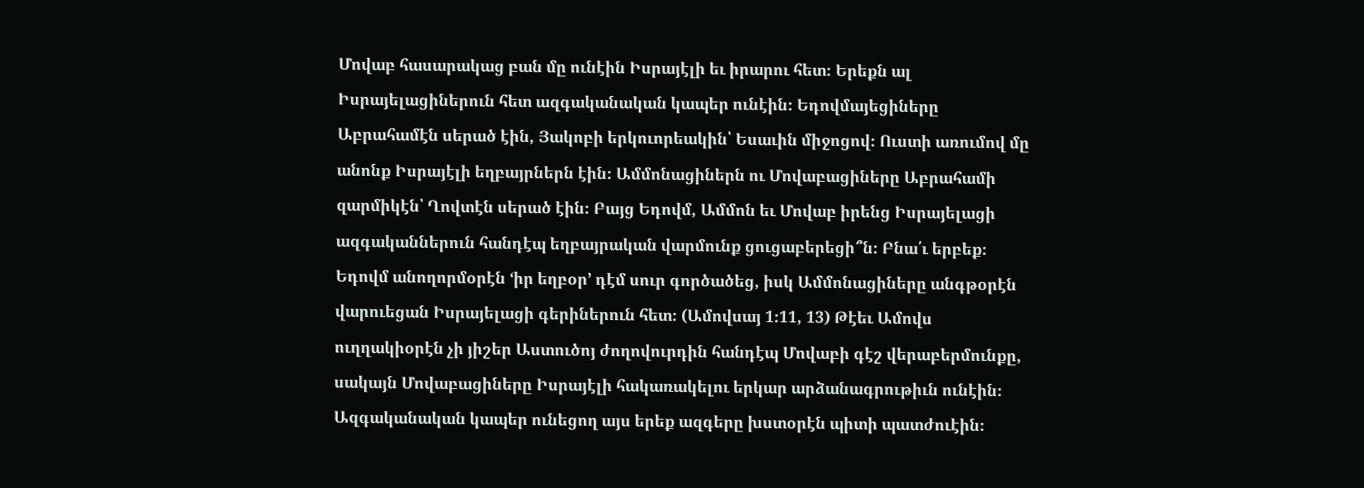Մովաբ հասարակաց բան մը ունէին Իսրայէլի եւ իրարու հետ։ Երեքն ալ Իսրայելացիներուն հետ ազգականական կապեր ունէին։ Եդովմայեցիները Աբրահամէն սերած էին, Յակոբի երկուորեակին՝ Եսաւին միջոցով։ Ուստի առումով մը անոնք Իսրայէլի եղբայրներն էին։ Ամմոնացիներն ու Մովաբացիները Աբրահամի զարմիկէն՝ Ղովտէն սերած էին։ Բայց Եդովմ, Ամմոն եւ Մովաբ իրենց Իսրայելացի ազգականներուն հանդէպ եղբայրական վարմունք ցուցաբերեցի՞ն։ Բնա՛ւ երբեք։ Եդովմ անողորմօրէն ‘իր եղբօր’ դէմ սուր գործածեց, իսկ Ամմոնացիները անգթօրէն վարուեցան Իսրայելացի գերիներուն հետ։ (Ամովսայ 1։11, 13) Թէեւ Ամովս ուղղակիօրէն չի յիշեր Աստուծոյ ժողովուրդին հանդէպ Մովաբի գէշ վերաբերմունքը, սակայն Մովաբացիները Իսրայէլի հակառակելու երկար արձանագրութիւն ունէին։ Ազգականական կապեր ունեցող այս երեք ազգերը խստօրէն պիտի պատժուէին։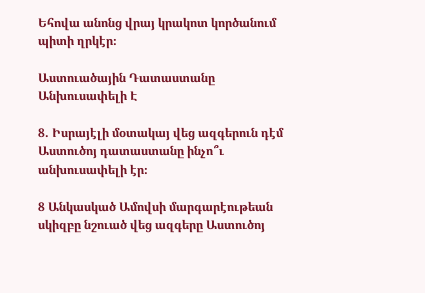Եհովա անոնց վրայ կրակոտ կործանում պիտի ղրկէր։

Աստուածային Դատաստանը Անխուսափելի Է

8. Իսրայէլի մօտակայ վեց ազգերուն դէմ Աստուծոյ դատաստանը ինչո՞ւ անխուսափելի էր։

8 Անկասկած Ամովսի մարգարէութեան սկիզբը նշուած վեց ազգերը Աստուծոյ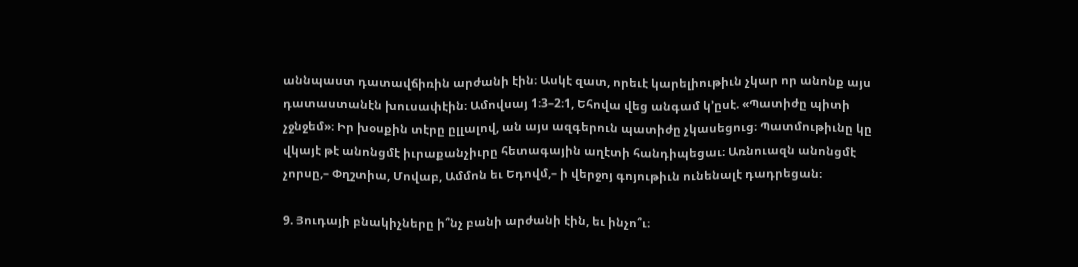աննպաստ դատավճիռին արժանի էին։ Ասկէ զատ, որեւէ կարելիութիւն չկար որ անոնք այս դատաստանէն խուսափէին։ Ամովսայ 1։3–2։1, Եհովա վեց անգամ կ’ըսէ. «Պատիժը պիտի չջնջեմ»։ Իր խօսքին տէրը ըլլալով, ան այս ազգերուն պատիժը չկասեցուց։ Պատմութիւնը կը վկայէ թէ անոնցմէ իւրաքանչիւրը հետագային աղէտի հանդիպեցաւ։ Առնուազն անոնցմէ չորսը,– Փղշտիա, Մովաբ, Ամմոն եւ Եդովմ,– ի վերջոյ գոյութիւն ունենալէ դադրեցան։

9. Յուդայի բնակիչները ի՞նչ բանի արժանի էին, եւ ինչո՞ւ։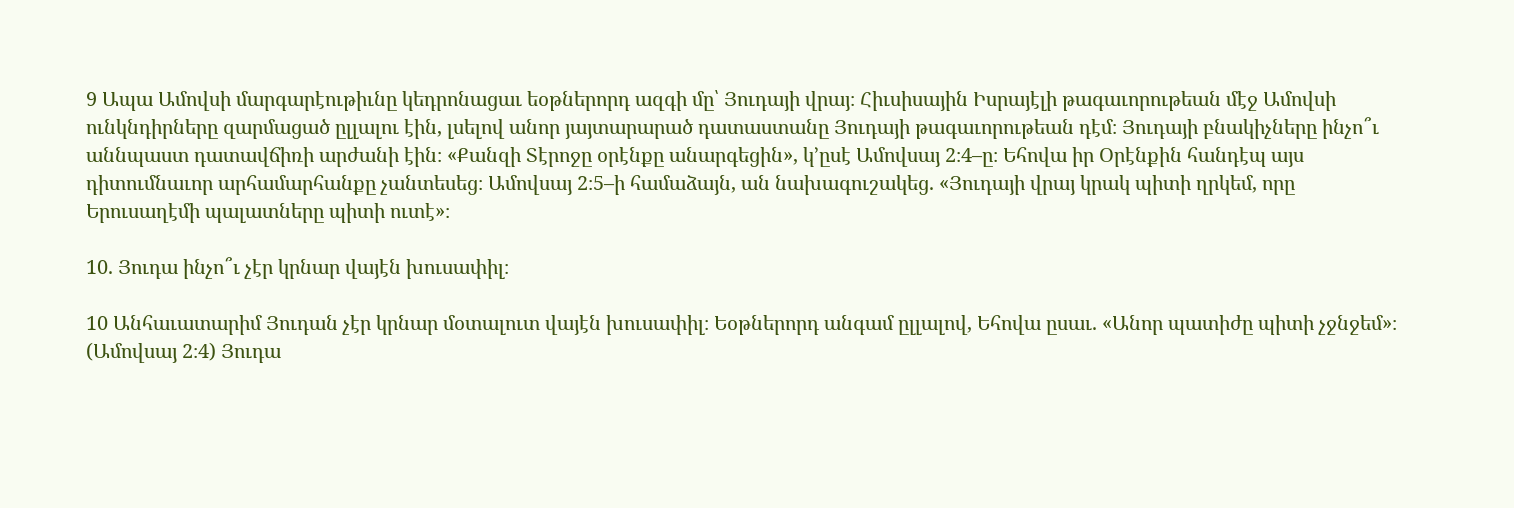9 Ապա Ամովսի մարգարէութիւնը կեդրոնացաւ եօթներորդ ազգի մը՝ Յուդայի վրայ։ Հիւսիսային Իսրայէլի թագաւորութեան մէջ Ամովսի ունկնդիրները զարմացած ըլլալու էին, լսելով անոր յայտարարած դատաստանը Յուդայի թագաւորութեան դէմ։ Յուդայի բնակիչները ինչո՞ւ աննպաստ դատավճիռի արժանի էին։ «Քանզի Տէրոջը օրէնքը անարգեցին», կ’ըսէ Ամովսայ 2։4–ը։ Եհովա իր Օրէնքին հանդէպ այս դիտումնաւոր արհամարհանքը չանտեսեց։ Ամովսայ 2։5–ի համաձայն, ան նախագուշակեց. «Յուդայի վրայ կրակ պիտի ղրկեմ, որը Երուսաղէմի պալատները պիտի ուտէ»։

10. Յուդա ինչո՞ւ չէր կրնար վայէն խուսափիլ։

10 Անհաւատարիմ Յուդան չէր կրնար մօտալուտ վայէն խուսափիլ։ Եօթներորդ անգամ ըլլալով, Եհովա ըսաւ. «Անոր պատիժը պիտի չջնջեմ»։ (Ամովսայ 2։4) Յուդա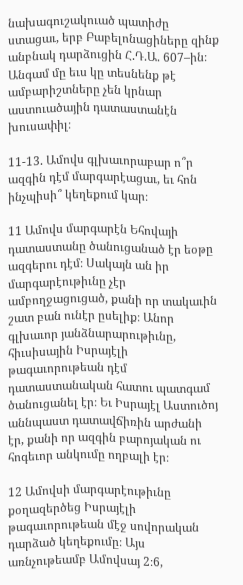նախագուշակուած պատիժը ստացաւ, երբ Բաբելոնացիները զինք անբնակ դարձուցին Հ.Դ.Ա. 607–ին։ Անգամ մը եւս կը տեսնենք թէ ամբարիշտները չեն կրնար աստուածային դատաստանէն խուսափիլ։

11-13. Ամովս գլխաւորաբար ո՞ր ազգին դէմ մարգարէացաւ, եւ հոն ինչպիսի՞ կեղեքում կար։

11 Ամովս մարգարէն Եհովայի դատաստանը ծանուցանած էր եօթը ազգերու դէմ։ Սակայն ան իր մարգարէութիւնը չէր ամբողջացուցած, քանի որ տակաւին շատ բան ունէր ըսելիք։ Անոր գլխաւոր յանձնարարութիւնը, հիւսիսային Իսրայէլի թագաւորութեան դէմ դատաստանական հատու պատգամ ծանուցանել էր։ Եւ Իսրայէլ Աստուծոյ աննպաստ դատավճիռին արժանի էր, քանի որ ազգին բարոյական ու հոգեւոր անկումը ողբալի էր։

12 Ամովսի մարգարէութիւնը քօղազերծեց Իսրայէլի թագաւորութեան մէջ սովորական դարձած կեղեքումը։ Այս առնչութեամբ Ամովսայ 2։6,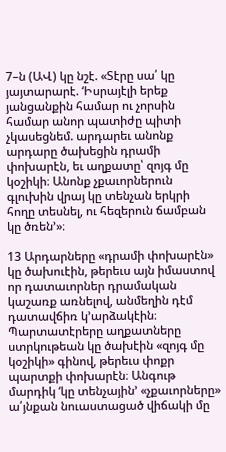7–ն (ԱՎ) կը նշէ. «Տէրը սա՛ կը յայտարարէ. ‘Իսրայէլի երեք յանցանքին համար ու չորսին համար անոր պատիժը պիտի չկասեցնեմ. արդարեւ անոնք արդարը ծախեցին դրամի փոխարէն, եւ աղքատը՝ զոյգ մը կօշիկի։ Անոնք չքաւորներուն գլուխին վրայ կը տենչան երկրի հողը տեսնել, ու հեզերուն ճամբան կը ծռեն’»։

13 Արդարները «դրամի փոխարէն» կը ծախուէին, թերեւս այն իմաստով որ դատաւորներ դրամական կաշառք առնելով, անմեղին դէմ դատավճիռ կ’արձակէին։ Պարտատէրերը աղքատները ստրկութեան կը ծախէին «զոյգ մը կօշիկի» գինով, թերեւս փոքր պարտքի փոխարէն։ Անգութ մարդիկ ‘կը տենչային’ «չքաւորները» ա՛յնքան նուաստացած վիճակի մը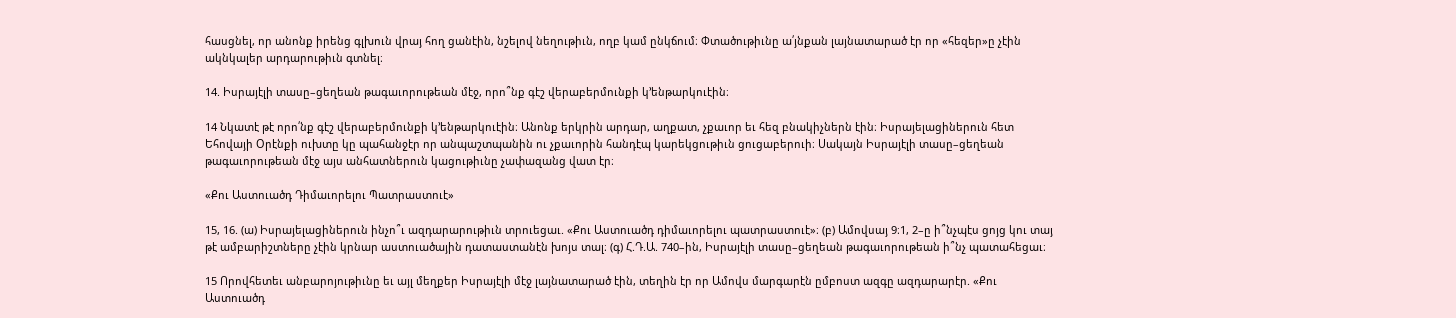հասցնել, որ անոնք իրենց գլխուն վրայ հող ցանէին, նշելով նեղութիւն, ողբ կամ ընկճում։ Փտածութիւնը ա՛յնքան լայնատարած էր որ «հեզեր»ը չէին ակնկալեր արդարութիւն գտնել։

14. Իսրայէլի տասը–ցեղեան թագաւորութեան մէջ, որո՞նք գէշ վերաբերմունքի կ’ենթարկուէին։

14 Նկատէ թէ որո՛նք գէշ վերաբերմունքի կ’ենթարկուէին։ Անոնք երկրին արդար, աղքատ, չքաւոր եւ հեզ բնակիչներն էին։ Իսրայելացիներուն հետ Եհովայի Օրէնքի ուխտը կը պահանջէր որ անպաշտպանին ու չքաւորին հանդէպ կարեկցութիւն ցուցաբերուի։ Սակայն Իսրայէլի տասը–ցեղեան թագաւորութեան մէջ այս անհատներուն կացութիւնը չափազանց վատ էր։

«Քու Աստուածդ Դիմաւորելու Պատրաստուէ»

15, 16. (ա) Իսրայելացիներուն ինչո՞ւ ազդարարութիւն տրուեցաւ. «Քու Աստուածդ դիմաւորելու պատրաստուէ»։ (բ) Ամովսայ 9։1, 2–ը ի՞նչպէս ցոյց կու տայ թէ ամբարիշտները չէին կրնար աստուածային դատաստանէն խոյս տալ։ (գ) Հ.Դ.Ա. 740–ին, Իսրայէլի տասը–ցեղեան թագաւորութեան ի՞նչ պատահեցաւ։

15 Որովհետեւ անբարոյութիւնը եւ այլ մեղքեր Իսրայէլի մէջ լայնատարած էին, տեղին էր որ Ամովս մարգարէն ըմբոստ ազգը ազդարարէր. «Քու Աստուածդ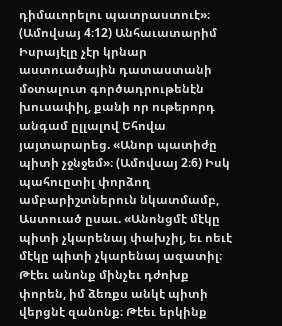դիմաւորելու պատրաստուէ»։ (Ամովսայ 4։12) Անհաւատարիմ Իսրայէլը չէր կրնար աստուածային դատաստանի մօտալուտ գործադրութենէն խուսափիլ, քանի որ ութերորդ անգամ ըլլալով Եհովա յայտարարեց. «Անոր պատիժը պիտի չջնջեմ»։ (Ամովսայ 2։6) Իսկ պահուըտիլ փորձող ամբարիշտներուն նկատմամբ, Աստուած ըսաւ. «Անոնցմէ մէկը պիտի չկարենայ փախչիլ, եւ ոեւէ մէկը պիտի չկարենայ ազատիլ։ Թէեւ անոնք մինչեւ դժոխք փորեն, իմ ձեռքս անկէ պիտի վերցնէ զանոնք։ Թէեւ երկինք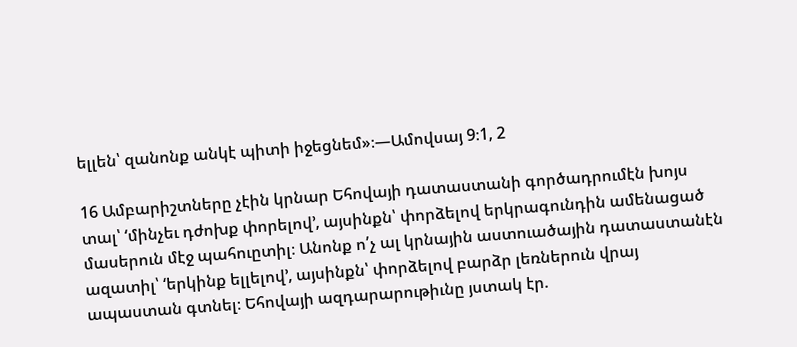ելլեն՝ զանոնք անկէ պիտի իջեցնեմ»։—Ամովսայ 9։1, 2

16 Ամբարիշտները չէին կրնար Եհովայի դատաստանի գործադրումէն խոյս տալ՝ ‘մինչեւ դժոխք փորելով’, այսինքն՝ փորձելով երկրագունդին ամենացած մասերուն մէջ պահուըտիլ։ Անոնք ո՛չ ալ կրնային աստուածային դատաստանէն ազատիլ՝ ‘երկինք ելլելով’, այսինքն՝ փորձելով բարձր լեռներուն վրայ ապաստան գտնել։ Եհովայի ազդարարութիւնը յստակ էր.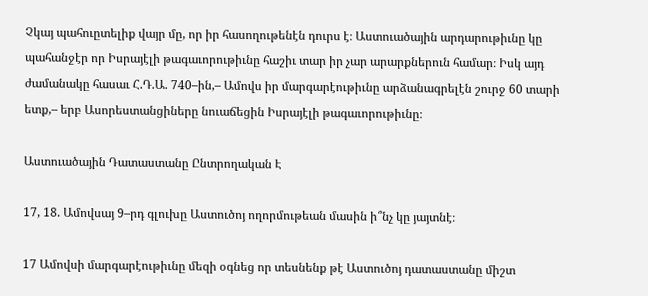Չկայ պահուըտելիք վայր մը, որ իր հասողութենէն դուրս է։ Աստուածային արդարութիւնը կը պահանջէր որ Իսրայէլի թագաւորութիւնը հաշիւ տար իր չար արարքներուն համար։ Իսկ այդ ժամանակը հասաւ Հ.Դ.Ա. 740–ին,– Ամովս իր մարգարէութիւնը արձանագրելէն շուրջ 60 տարի ետք,– երբ Ասորեստանցիները նուաճեցին Իսրայէլի թագաւորութիւնը։

Աստուածային Դատաստանը Ընտրողական Է

17, 18. Ամովսայ 9–րդ գլուխը Աստուծոյ ողորմութեան մասին ի՞նչ կը յայտնէ։

17 Ամովսի մարգարէութիւնը մեզի օգնեց որ տեսնենք թէ Աստուծոյ դատաստանը միշտ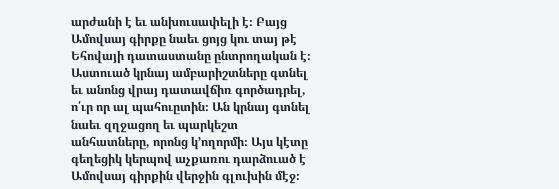արժանի է եւ անխուսափելի է։ Բայց Ամովսայ գիրքը նաեւ ցոյց կու տայ թէ Եհովայի դատաստանը ընտրողական է։ Աստուած կրնայ ամբարիշտները գտնել եւ անոնց վրայ դատավճիռ գործադրել, ո՛ւր որ ալ պահուըտին։ Ան կրնայ գտնել նաեւ զղջացող եւ պարկեշտ անհատները, որոնց կ’ողորմի։ Այս կէտը գեղեցիկ կերպով աչքառու դարձուած է Ամովսայ գիրքին վերջին գլուխին մէջ։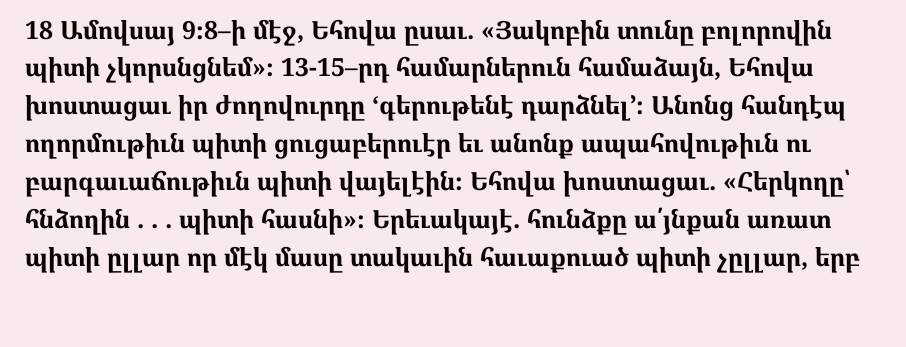18 Ամովսայ 9։8–ի մէջ, Եհովա ըսաւ. «Յակոբին տունը բոլորովին պիտի չկորսնցնեմ»։ 13-15–րդ համարներուն համաձայն, Եհովա խոստացաւ իր ժողովուրդը ‘գերութենէ դարձնել’։ Անոնց հանդէպ ողորմութիւն պիտի ցուցաբերուէր եւ անոնք ապահովութիւն ու բարգաւաճութիւն պիտի վայելէին։ Եհովա խոստացաւ. «Հերկողը՝ հնձողին . . . պիտի հասնի»։ Երեւակայէ. հունձքը ա՛յնքան առատ պիտի ըլլար որ մէկ մասը տակաւին հաւաքուած պիտի չըլլար, երբ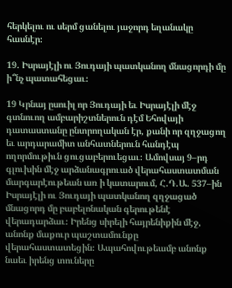հերկելու ու սերմ ցանելու յաջորդ եղանակը հասնէր։

19. Իսրայէլի ու Յուդայի պատկանող մնացորդի մը ի՞նչ պատահեցաւ։

19 Կրնայ ըսուիլ որ Յուդայի եւ Իսրայէլի մէջ գտնուող ամբարիշտներուն դէմ Եհովայի դատաստանը ընտրողական էր, քանի որ զղջացող եւ արդարամիտ անհատներուն հանդէպ ողորմութիւն ցուցաբերուեցաւ։ Ամովսայ 9–րդ գլուխին մէջ արձանագրուած վերահաստատման մարգարէութեան առ ի կատարում, Հ.Դ.Ա. 537–ին Իսրայէլի ու Յուդայի պատկանող զղջացած մնացորդ մը բաբելոնական գերութենէ վերադարձաւ։ Իրենց սիրելի հայրենիքին մէջ, անոնք մաքուր պաշտամունքը վերահաստատեցին։ Ապահովութեամբ անոնք նաեւ իրենց տուները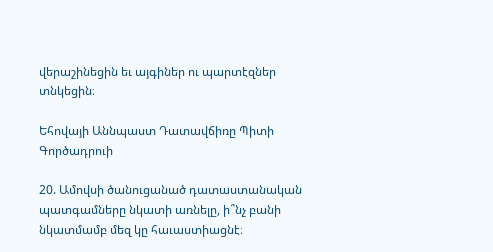վերաշինեցին եւ այգիներ ու պարտէզներ տնկեցին։

Եհովայի Աննպաստ Դատավճիռը Պիտի Գործադրուի

20. Ամովսի ծանուցանած դատաստանական պատգամները նկատի առնելը, ի՞նչ բանի նկատմամբ մեզ կը հաւաստիացնէ։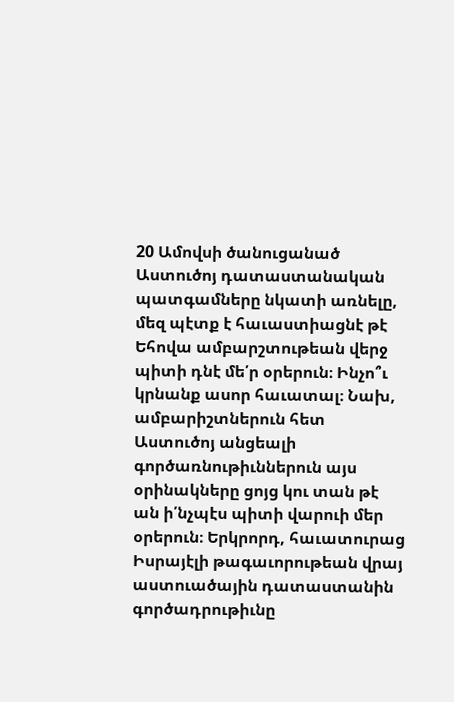20 Ամովսի ծանուցանած Աստուծոյ դատաստանական պատգամները նկատի առնելը, մեզ պէտք է հաւաստիացնէ թէ Եհովա ամբարշտութեան վերջ պիտի դնէ մե՛ր օրերուն։ Ինչո՞ւ կրնանք ասոր հաւատալ։ Նախ, ամբարիշտներուն հետ Աստուծոյ անցեալի գործառնութիւններուն այս օրինակները ցոյց կու տան թէ ան ի՛նչպէս պիտի վարուի մեր օրերուն։ Երկրորդ, հաւատուրաց Իսրայէլի թագաւորութեան վրայ աստուածային դատաստանին գործադրութիւնը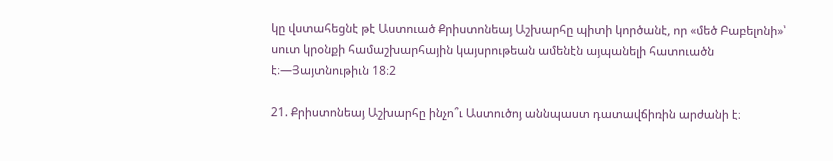կը վստահեցնէ թէ Աստուած Քրիստոնեայ Աշխարհը պիտի կործանէ, որ «մեծ Բաբելոնի»՝ սուտ կրօնքի համաշխարհային կայսրութեան ամենէն այպանելի հատուածն է։—Յայտնութիւն 18։2

21. Քրիստոնեայ Աշխարհը ինչո՞ւ Աստուծոյ աննպաստ դատավճիռին արժանի է։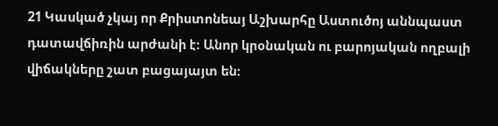21 Կասկած չկայ որ Քրիստոնեայ Աշխարհը Աստուծոյ աննպաստ դատավճիռին արժանի է։ Անոր կրօնական ու բարոյական ողբալի վիճակները շատ բացայայտ են։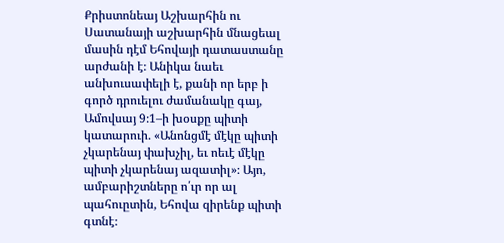Քրիստոնեայ Աշխարհին ու Սատանայի աշխարհին մնացեալ մասին դէմ Եհովայի դատաստանը արժանի է։ Անիկա նաեւ անխուսափելի է, քանի որ երբ ի գործ դրուելու ժամանակը գայ, Ամովսայ 9։1–ի խօսքը պիտի կատարուի. «Անոնցմէ մէկը պիտի չկարենայ փախչիլ, եւ ոեւէ մէկը պիտի չկարենայ ազատիլ»։ Այո, ամբարիշտները ո՛ւր որ ալ պահուըտին, Եհովա զիրենք պիտի գտնէ։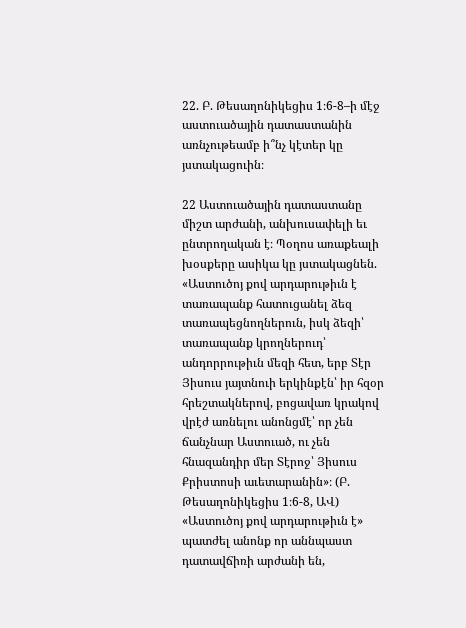22. Բ. Թեսաղոնիկեցիս 1։6-8–ի մէջ աստուածային դատաստանին առնչութեամբ ի՞նչ կէտեր կը յստակացուին։

22 Աստուածային դատաստանը միշտ արժանի, անխուսափելի եւ ընտրողական է։ Պօղոս առաքեալի խօսքերը ասիկա կը յստակացնեն. «Աստուծոյ քով արդարութիւն է տառապանք հատուցանել ձեզ տառապեցնողներուն, իսկ ձեզի՝ տառապանք կրողներուդ՝ անդորրութիւն մեզի հետ, երբ Տէր Յիսուս յայտնուի երկինքէն՝ իր հզօր հրեշտակներով, բոցավառ կրակով վրէժ առնելու անոնցմէ՝ որ չեն ճանչնար Աստուած, ու չեն հնազանդիր մեր Տէրոջ՝ Յիսուս Քրիստոսի աւետարանին»։ (Բ. Թեսաղոնիկեցիս 1։6-8, ԱՎ) «Աստուծոյ քով արդարութիւն է» պատժել անոնք որ աննպաստ դատավճիռի արժանի են,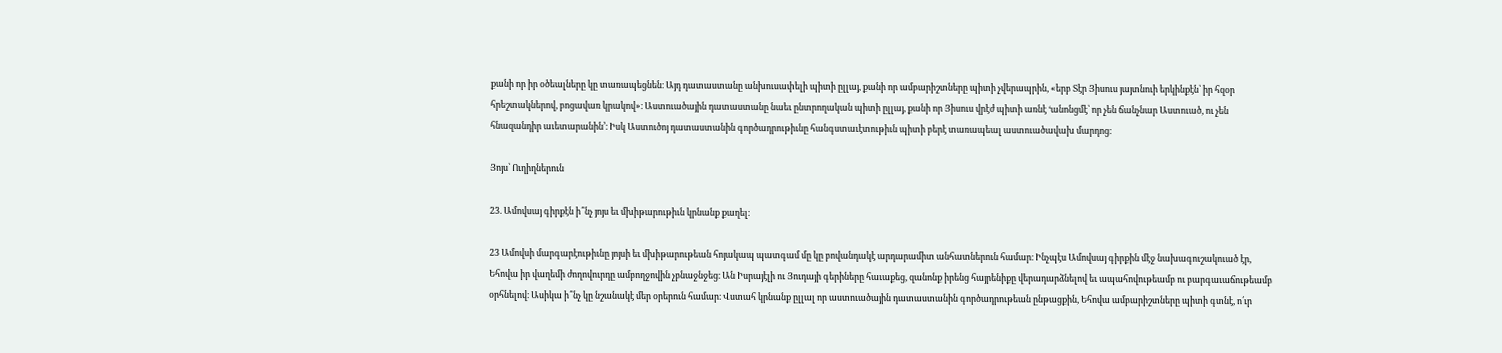քանի որ իր օծեալները կը տառապեցնեն։ Այդ դատաստանը անխուսափելի պիտի ըլլայ, քանի որ ամբարիշտները պիտի չվերապրին, «երբ Տէր Յիսուս յայտնուի երկինքէն՝ իր հզօր հրեշտակներով, բոցավառ կրակով»։ Աստուածային դատաստանը նաեւ ընտրողական պիտի ըլլայ, քանի որ Յիսուս վրէժ պիտի առնէ ‘անոնցմէ՝ որ չեն ճանչնար Աստուած, ու չեն հնազանդիր աւետարանին’։ Իսկ Աստուծոյ դատաստանին գործադրութիւնը հանգստաւէտութիւն պիտի բերէ տառապեալ աստուածավախ մարդոց։

Յոյս՝ Ուղիղներուն

23. Ամովսայ գիրքէն ի՞նչ յոյս եւ մխիթարութիւն կրնանք քաղել։

23 Ամովսի մարգարէութիւնը յոյսի եւ մխիթարութեան հոյակապ պատգամ մը կը բովանդակէ արդարամիտ անհատներուն համար։ Ինչպէս Ամովսայ գիրքին մէջ նախագուշակուած էր, Եհովա իր վաղեմի ժողովուրդը ամբողջովին չբնաջնջեց։ Ան Իսրայէլի ու Յուդայի գերիները հաւաքեց, զանոնք իրենց հայրենիքը վերադարձնելով եւ ապահովութեամբ ու բարգաւաճութեամբ օրհնելով։ Ասիկա ի՞նչ կը նշանակէ մեր օրերուն համար։ Վստահ կրնանք ըլլալ որ աստուածային դատաստանին գործադրութեան ընթացքին, Եհովա ամբարիշտները պիտի գտնէ, ո՛ւր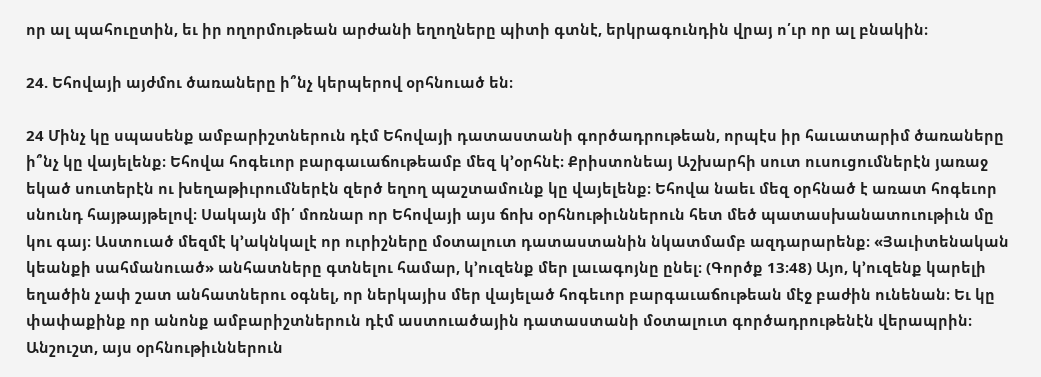որ ալ պահուըտին, եւ իր ողորմութեան արժանի եղողները պիտի գտնէ, երկրագունդին վրայ ո՛ւր որ ալ բնակին։

24. Եհովայի այժմու ծառաները ի՞նչ կերպերով օրհնուած են։

24 Մինչ կը սպասենք ամբարիշտներուն դէմ Եհովայի դատաստանի գործադրութեան, որպէս իր հաւատարիմ ծառաները ի՞նչ կը վայելենք։ Եհովա հոգեւոր բարգաւաճութեամբ մեզ կ’օրհնէ։ Քրիստոնեայ Աշխարհի սուտ ուսուցումներէն յառաջ եկած սուտերէն ու խեղաթիւրումներէն զերծ եղող պաշտամունք կը վայելենք։ Եհովա նաեւ մեզ օրհնած է առատ հոգեւոր սնունդ հայթայթելով։ Սակայն մի՛ մոռնար որ Եհովայի այս ճոխ օրհնութիւններուն հետ մեծ պատասխանատուութիւն մը կու գայ։ Աստուած մեզմէ կ’ակնկալէ որ ուրիշները մօտալուտ դատաստանին նկատմամբ ազդարարենք։ «Յաւիտենական կեանքի սահմանուած» անհատները գտնելու համար, կ’ուզենք մեր լաւագոյնը ընել։ (Գործք 13։48) Այո, կ’ուզենք կարելի եղածին չափ շատ անհատներու օգնել, որ ներկայիս մեր վայելած հոգեւոր բարգաւաճութեան մէջ բաժին ունենան։ Եւ կը փափաքինք որ անոնք ամբարիշտներուն դէմ աստուածային դատաստանի մօտալուտ գործադրութենէն վերապրին։ Անշուշտ, այս օրհնութիւններուն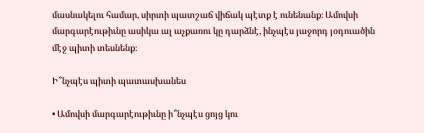մասնակելու համար, սիրտի պատշաճ վիճակ պէտք է ունենանք։ Ամովսի մարգարէութիւնը ասիկա ալ աչքառու կը դարձնէ, ինչպէս յաջորդ յօդուածին մէջ պիտի տեսնենք։

Ի՞նչպէս պիտի պատասխանես

• Ամովսի մարգարէութիւնը ի՞նչպէս ցոյց կու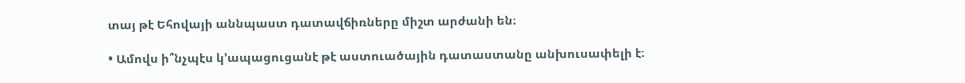տայ թէ Եհովայի աննպաստ դատավճիռները միշտ արժանի են։

• Ամովս ի՞նչպէս կ’ապացուցանէ թէ աստուածային դատաստանը անխուսափելի է։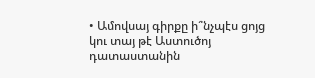• Ամովսայ գիրքը ի՞նչպէս ցոյց կու տայ թէ Աստուծոյ դատաստանին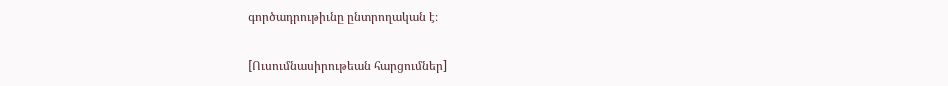գործադրութիւնը ընտրողական է։

[Ուսումնասիրութեան հարցումներ]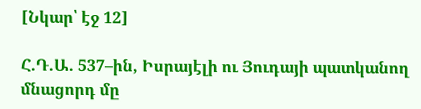[Նկար՝ էջ 12]

Հ.Դ.Ա. 537–ին, Իսրայէլի ու Յուդայի պատկանող մնացորդ մը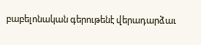բաբելոնական գերութենէ վերադարձաւ